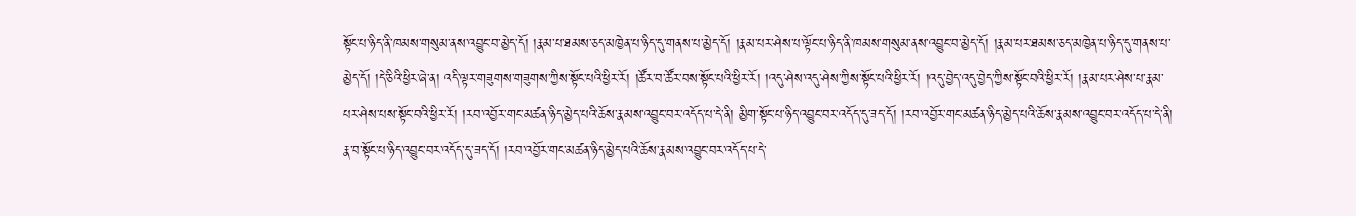སྟོང་པ་ཉིད་ནི་ཁམས་གསུམ་ནས་འབྱུང་བ་མྱེད་དོ། །རྣམ་པ་ཐམས་ཅད་མཁྱེན་པ་ཉིད་དུ་གནས་པ་མྱེད་དོ། །རྣམ་པར་ཤེས་པ་ལྟོང་པ་ཉིད་ནི་ཁམས་གསུམ་ནས་འབྱུང་བ་མྱེད་དོ། །རྣམ་པར་ཐམས་ཅད་མཁྱེན་པ་ཉིད་དུ་གནས་པ་མྱེད་དོ། །དེ་ཅིའི་ཕྱིར་ཞེ་ན། འདི་ལྟར་གཟུགས་གཟུགས་ཀྱིས་སྟོང་པའི་ཕྱིར་རོ། །ཚོར་བ་ཚོར་བས་སྟོང་པའི་ཕྱིར་རོ། །འདུ་ཤེས་འདུ་ཤེས་ཀྱིས་སྟོང་པའི་ཕྱིར་རོ། །འདུ་བྱེད་འདུ་བྱེད་ཀྱིས་སྟོང་བའི་ཕྱིར་རོ། །རྣམ་པར་ཤེས་པ་རྣམ་པར་ཤེས་པས་སྟོང་བའི་ཕྱིར་རོ། །རབ་འབྱོར་གང་མཚན་ཉིད་མྱེད་པའི་ཆོས་རྣམས་འབྱུང་བར་འདོད་པ་དེ་ནི། མྱིག་སྟོང་པ་ཉིད་འབྱུང་བར་འདོད་དུ་ཟད་དོ། །རབ་འབྱོར་གང་མཚན་ཉིད་མྱེད་པའི་ཆོས་རྣམས་འབྱུང་བར་འདོད་པ་དེ་ནི། རྣ་བ་སྟོང་པ་ཉིད་འབྱུང་བར་འདོད་དུ་ཟད་དོ། །རབ་འབྱོར་གང་མཚན་ཉིད་མྱེད་པའི་ཆོས་རྣམས་འབྱུང་བར་འདོད་པ་དེ་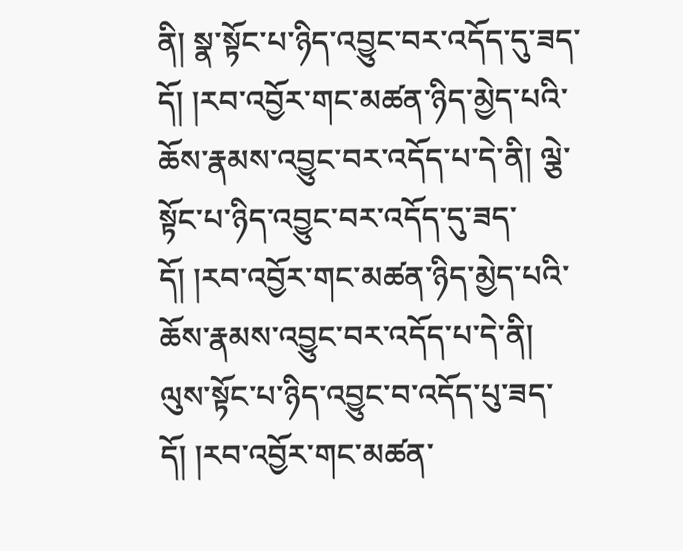ནི། སྣ་སྟོང་པ་ཉིད་འབྱུང་བར་འདོད་དུ་ཟད་དོ། །རབ་འབྱོར་གང་མཚན་ཉིད་མྱེད་པའི་ཆོས་རྣམས་འབྱུང་བར་འདོད་པ་དེ་ནི། ལྕེ་སྟོང་པ་ཉིད་འབྱུང་བར་འདོད་དུ་ཟད་དོ། །རབ་འབྱོར་གང་མཚན་ཉིད་མྱེད་པའི་ཆོས་རྣམས་འབྱུང་བར་འདོད་པ་དེ་ནི། ལུས་སྟོང་པ་ཉིད་འབྱུང་བ་འདོད་པུ་ཟད་དོ། །རབ་འབྱོར་གང་མཚན་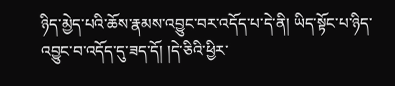ཉིད་མྱེད་པའི་ཆོས་རྣམས་འབྱུང་བར་འདོད་པ་དེ་ནི། ཡིད་སྟོང་པ་ཉིད་འབྱུང་བ་འདོད་དུ་ཟད་དོ། །དེ་ཅིའི་ཕྱིར་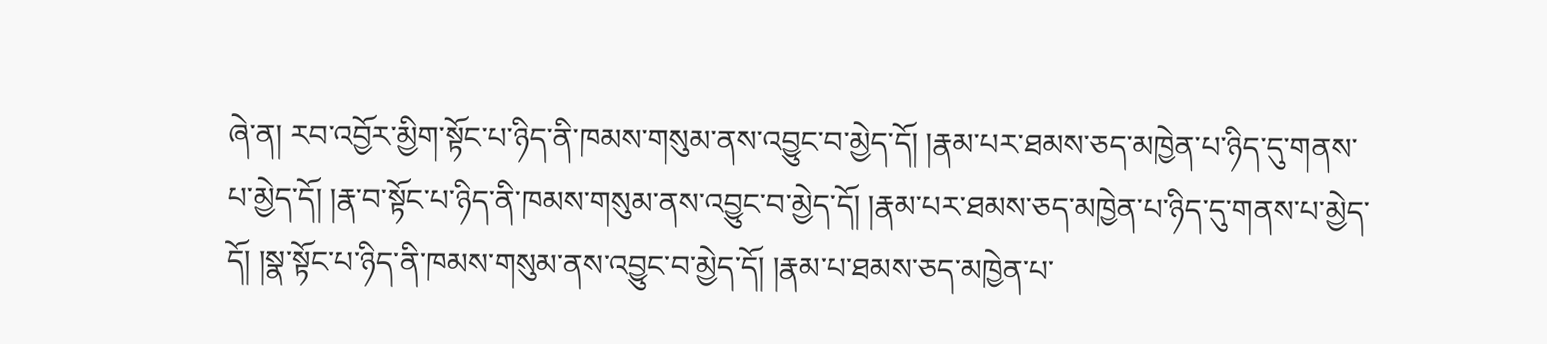ཞེ་ན། རབ་འབྱོར་མྱིག་སྟོང་པ་ཉིད་ནི་ཁམས་གསུམ་ནས་འབྱུང་བ་མྱེད་དོ། །རྣམ་པར་ཐམས་ཅད་མཁྱེན་པ་ཉིད་དུ་གནས་པ་མྱེད་དོ། །རྣ་བ་སྟོང་པ་ཉིད་ནི་ཁམས་གསུམ་ནས་འབྱུང་བ་མྱེད་དོ། །རྣམ་པར་ཐམས་ཅད་མཁྱེན་པ་ཉིད་དུ་གནས་པ་མྱེད་དོ། །སྣ་སྟོང་པ་ཉིད་ནི་ཁམས་གསུམ་ནས་འབྱུང་བ་མྱེད་དོ། །རྣམ་པ་ཐམས་ཅད་མཁྱེན་པ་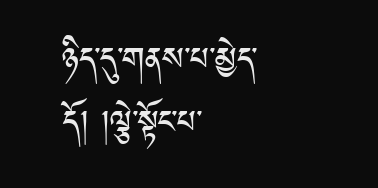ཉིད་དུ་གནས་པ་མྱེད་དོ། །ལྕེ་སྟོང་པ་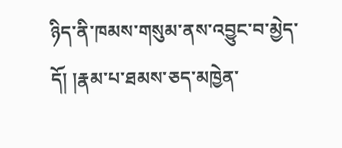ཉིད་ནི་ཁམས་གསུམ་ནས་འབྱུང་བ་མྱེད་དོ། །རྣམ་པ་ཐམས་ཅད་མཁྱེན་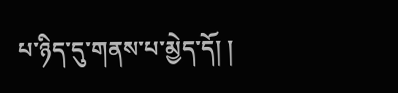པ་ཉིད་དུ་གནས་པ་མྱེད་དོ། །